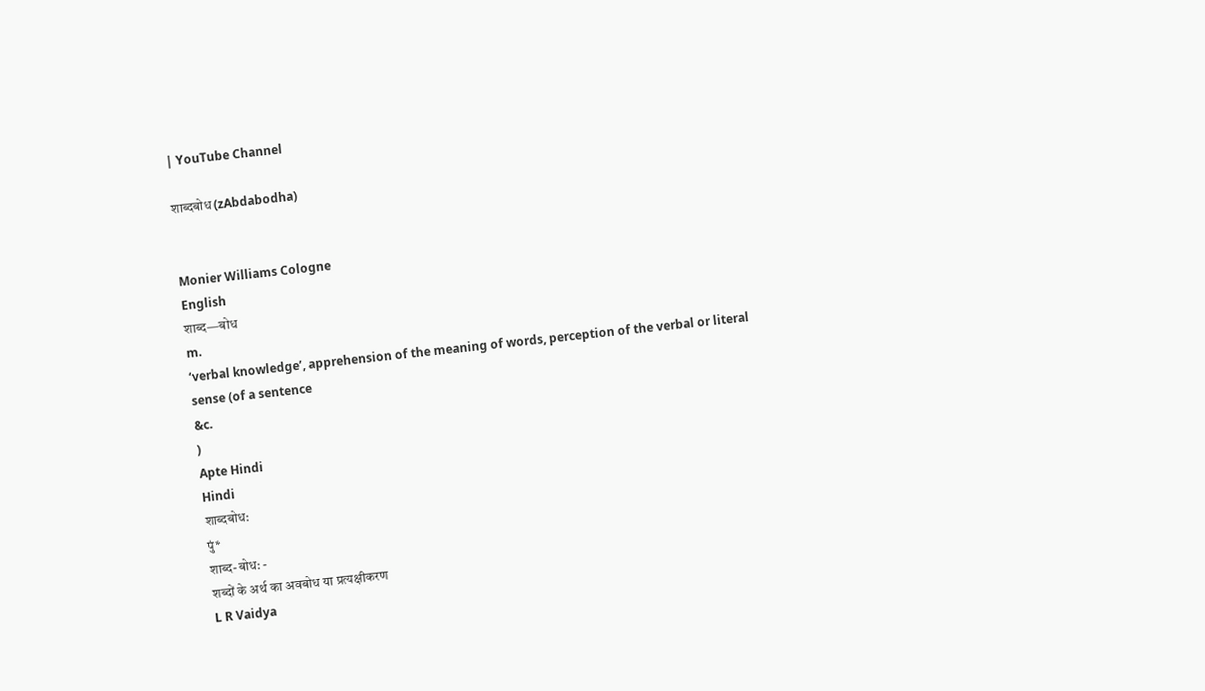| YouTube Channel

शाब्दबोध (zAbdabodha)


Monier Williams Cologne
English
शाब्द—बोध
m.
‘verbal knowledge’, apprehension of the meaning of words, perception of the verbal or literal sense (of a sentence
&c.
)
Apte Hindi
Hindi
शाब्दबोध:
पुं*
शाब्द-बोध: -
शब्दों के अर्थ का अवबोध या प्रत्यक्षीकरण
L R Vaidya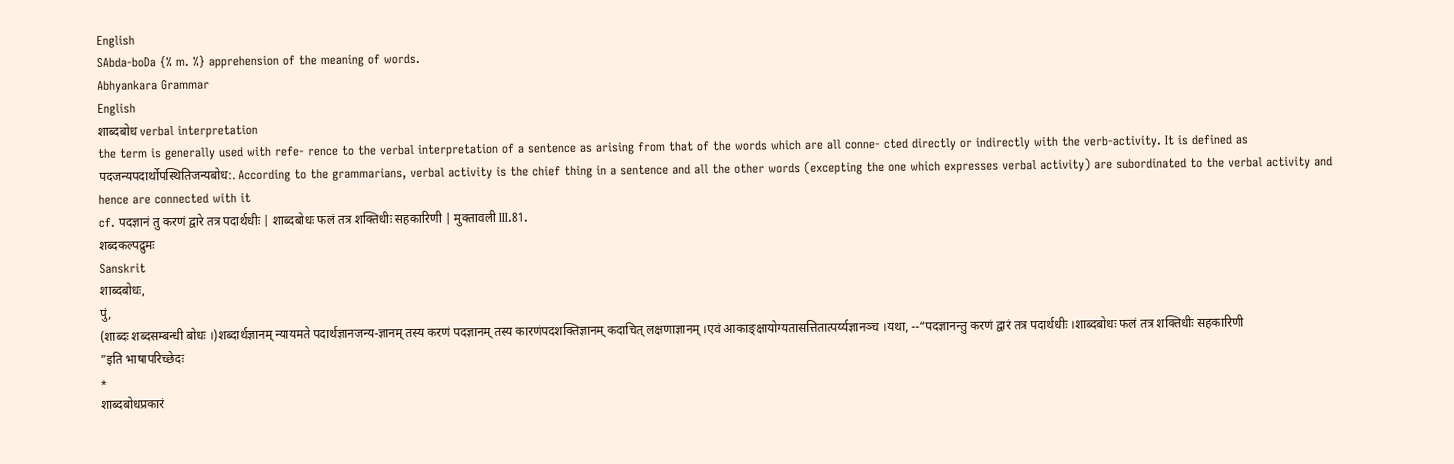English
SAbda-boDa {% m. %} apprehension of the meaning of words.
Abhyankara Grammar
English
शाब्दबोध verbal interpretation
the term is generally used with refe- rence to the verbal interpretation of a sentence as arising from that of the words which are all conne- cted directly or indirectly with the verb-activity. It is defined as पदजन्यपदार्थोपस्थितिजन्यबोध:. According to the grammarians, verbal activity is the chief thing in a sentence and all the other words (excepting the one which expresses verbal activity) are subordinated to the verbal activity and hence are connected with it
cf. पदज्ञानं तु करणं द्वारे तत्र पदार्थधीः | शाब्दबोधः फलं तत्र शक्तिधीः सहकारिणी | मुक्तावली III.81.
शब्दकल्पद्रुमः
Sanskrit
शाब्दबोधः,
पुं,
(शाब्दः शब्दसम्बन्धी बोधः ।)शब्दार्थज्ञानम् न्यायमते पदार्थज्ञानजन्य-ज्ञानम् तस्य करणं पदज्ञानम् तस्य कारणंपदशक्तिज्ञानम् कदाचित् लक्षणाज्ञानम् ।एवं आकाङ्क्षायोग्यतासत्तितात्पर्य्यज्ञानञ्च ।यथा, --“पदज्ञानन्तु करणं द्वारं तत्र पदार्थधीः ।शाब्दबोधः फलं तत्र शक्तिधीः सहकारिणी
”इति भाषापरिच्छेदः
*
शाब्दबोधप्रकारं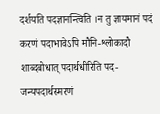दर्शयति पदज्ञानन्त्विति ।न तु ज्ञायमानं पदं करणं पदाभावेऽपि मौनि-श्लोकादौ शाब्दबोधात् पदार्थधीरिति पद-जन्यपदार्थस्मरणं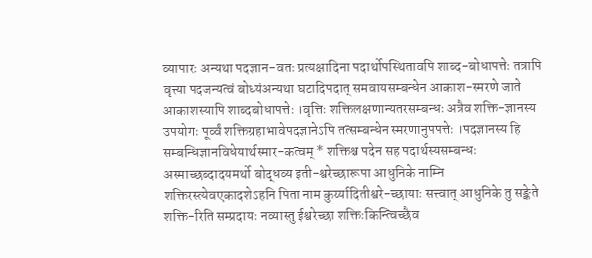व्यापारः अन्यथा पदज्ञान-वतः प्रत्यक्षादिना पदार्थोपस्थितावपि शाब्द-बोधापत्तेः तत्रापि वृत्त्या पदजन्यत्वं बोध्यंअन्यथा घटादिपदात् समवायसम्बन्धेन आकाश-स्मरणे जाते आकाशस्यापि शाब्दबोधापत्तेः ।वृत्तिः शक्तिलक्षणान्यतरसम्बन्धः अत्रैव शक्ति-ज्ञानस्य उपयोगः पूर्व्वं शक्तिग्रहाभावेपदज्ञानेऽपि तत्सम्बन्धेन स्मरणानुपपत्तेः ।पदज्ञानस्य हि सम्बन्धिज्ञानविधेयार्थस्मार-कत्वम् * शक्तिश्च पदेन सह पदार्थस्यसम्बन्धः अस्माच्छब्दादयमर्थो बोद्धव्य इती-श्वरेच्छारूपा आधुनिके नाम्नि शक्तिरस्त्येवएकादशेऽहनि पिता नाम कुर्य्यादितीश्वरे-च्छायाः सत्त्वात् आधुनिके तु सङ्केते शक्ति-रिति सम्प्रदायः नव्यास्तु ईश्वरेच्छा शक्तिःकिन्त्विच्छैव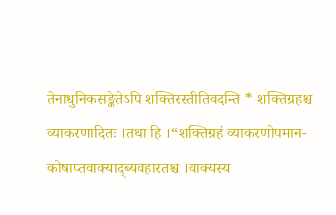तेनाधुनिकसङ्केतेऽपि शक्तिरस्तीतिवदन्ति * शक्तिग्रहश्च व्याकरणादितः ।तथा हि ।“शक्तिग्रहं व्याकरणोपमान-कोषाप्तवाक्याद्ब्यवहारतश्च ।वाक्यस्य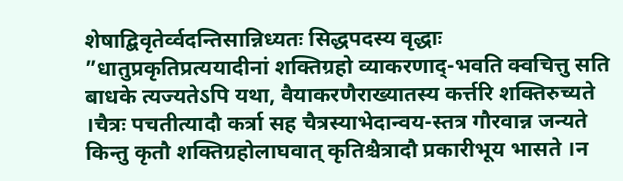शेषाद्बिवृतेर्व्वदन्तिसान्निध्यतः सिद्धपदस्य वृद्धाः
”धातुप्रकृतिप्रत्ययादीनां शक्तिग्रहो व्याकरणाद्-भवति क्वचित्तु सति बाधके त्यज्यतेऽपि यथा, वैयाकरणैराख्यातस्य कर्त्तरि शक्तिरुच्यते ।चैत्रः पचतीत्यादौ कर्त्रा सह चैत्रस्याभेदान्वय-स्तत्र गौरवान्न जन्यते किन्तु कृतौ शक्तिग्रहोलाघवात् कृतिश्चैत्रादौ प्रकारीभूय भासते ।न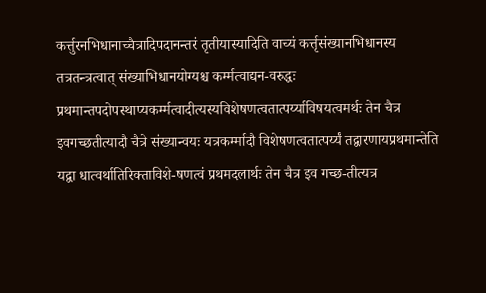कर्त्तुरनभिधानाच्चैत्रादिपदानन्तरं तृतीयास्यादिति वाच्यं कर्त्तृसंख्यानभिधानस्य तत्रतन्त्रत्वात् संख्याभिधानयोग्यश्च कर्म्मत्वाद्यन-वरुद्धः प्रथमान्तपदोपस्थाप्यकर्म्मत्वादीत्यस्यविशेषणत्वतात्पर्य्याविषयत्वमर्थः तेन चैत्र इवगच्छतीत्यादौ चैत्रे संख्यान्वयः यत्रकर्म्मादौ विशेषणत्वतात्पर्य्यं तद्वारणायप्रथमान्तेति यद्वा धात्वर्थातिरिक्ताविशे-षणत्वं प्रथमदलार्थः तेन चैत्र इव गच्छ-तीत्यत्र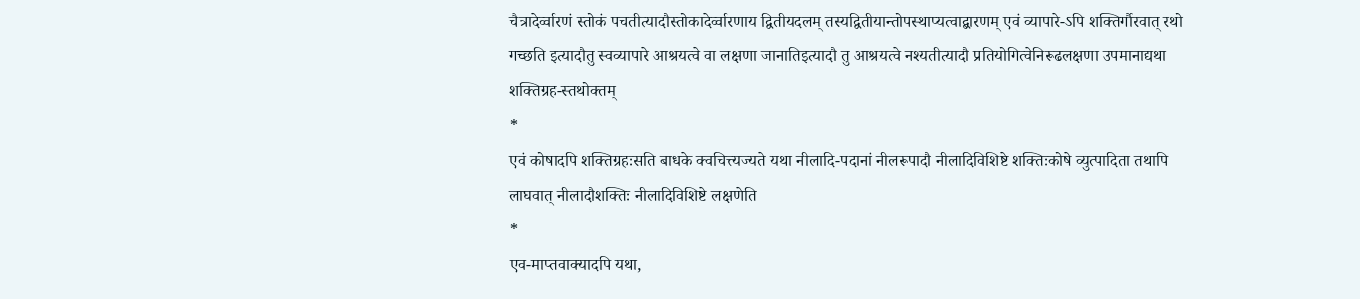चैत्रादेर्व्वारणं स्तोकं पचतीत्यादौस्तोकादेर्व्वारणाय द्वितीयदलम् तस्यद्वितीयान्तोपस्थाप्यत्वाद्बारणम् एवं व्यापारे-ऽपि शक्तिर्गौरवात् रथो गच्छति इत्यादौतु स्वव्यापारे आश्रयत्वे वा लक्षणा जानातिइत्यादौ तु आश्रयत्वे नश्यतीत्यादौ प्रतियोगित्वेनिरूढलक्षणा उपमानाद्यथा शक्तिग्रह-स्तथोक्तम्
*
एवं कोषादपि शक्तिग्रहःसति बाधके क्वचित्त्यज्यते यथा नीलादि-पदानां नीलरूपादौ नीलादिविशिष्टे शक्तिःकोषे व्युत्पादिता तथापि लाघवात् नीलादौशक्तिः नीलादिविशिष्टे लक्षणेति
*
एव-माप्तवाक्यादपि यथा,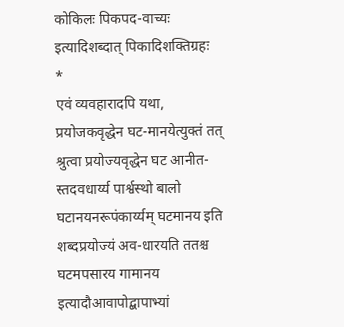कोकिलः पिकपद-वाच्यः इत्यादिशब्दात् पिकादिशक्तिग्रहः
*
एवं व्यवहारादपि यथा, प्रयोजकवृद्धेन घट-मानयेत्युक्तं तत् श्रुत्वा प्रयोज्यवृद्धेन घट आनीत-स्तदवधार्य्य पार्श्वस्थो बालो घटानयनरूपंकार्य्यम् घटमानय इति शब्दप्रयोज्यं अव-धारयति ततश्च घटमपसारय गामानय इत्यादौआवापोद्बापाभ्यां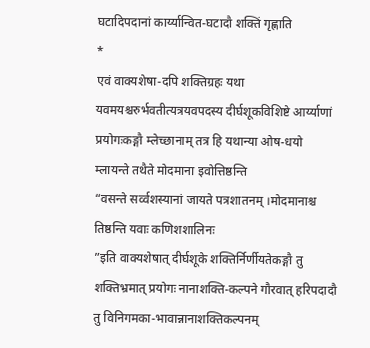घटादिपदानां कार्य्यान्वित-घटादौ शक्तिं गृह्णाति
*
एवं वाक्यशेषा-दपि शक्तिग्रहः यथा यवमयश्चरुर्भवतीत्यत्रयवपदस्य दीर्घशूकविशिष्टे आर्य्याणां प्रयोगःकङ्गौ म्लेच्छानाम् तत्र हि यथान्या ओष-धयो म्लायन्ते तथैते मोदमाना इवोत्तिष्ठन्ति
“वसन्ते सर्व्वशस्यानां जायते पत्रशातनम् ।मोदमानाश्च तिष्ठन्ति यवाः कणिशशालिनः
”इति वाक्यशेषात् दीर्घशूके शक्तिर्निर्णीयतेकङ्गौ तु शक्तिभ्रमात् प्रयोगः नानाशक्ति-कल्पने गौरवात् हरिपदादौ तु विनिगमका-भावान्नानाशक्तिकल्पनम्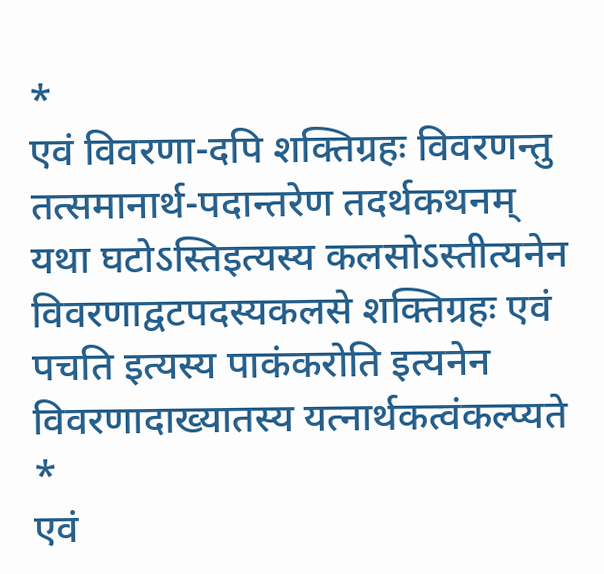*
एवं विवरणा-दपि शक्तिग्रहः विवरणन्तु तत्समानार्थ-पदान्तरेण तदर्थकथनम् यथा घटोऽस्तिइत्यस्य कलसोऽस्तीत्यनेन विवरणाद्वटपदस्यकलसे शक्तिग्रहः एवं पचति इत्यस्य पाकंकरोति इत्यनेन विवरणादाख्यातस्य यत्नार्थकत्वंकल्प्यते
*
एवं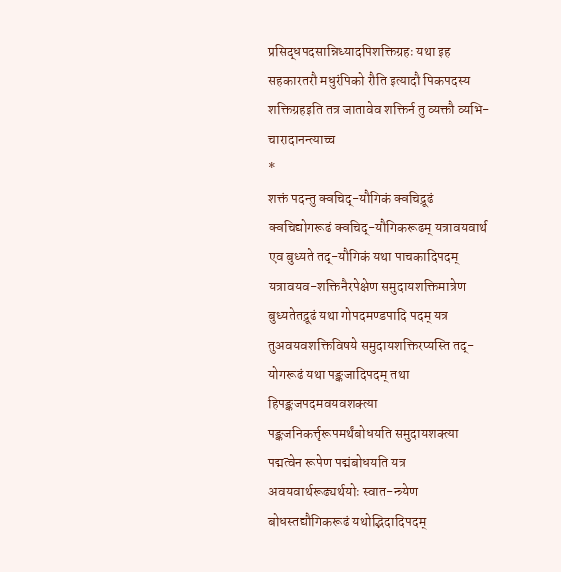प्रसिद्धपदसान्निध्यादपिशक्तिग्रहः यथा इह सहकारतरौ मधुरंपिको रौति इत्यादौ पिकपदस्य शक्तिग्रहइति तत्र जातावेव शक्तिर्न तु व्यक्तौ व्यभि-चारादानन्त्याच्च
*
शक्तं पदन्तु क्वचिद्-यौगिकं क्वचिद्रूढं क्वचिद्योगरूढं क्वचिद्-यौगिकरूढम् यत्रावयवार्थ एव बुध्यते तद्-यौगिकं यथा पाचकादिपदम् यत्रावयव-शक्तिनैरपेक्षेण समुदायशक्तिमात्रेण बुध्यतेतद्रूढं यथा गोपदमण्डपादि पदम् यत्र तुअवयवशक्तिविषये समुदायशक्तिरप्यस्ति तद्-योगरूढं यथा पङ्कजादिपदम् तथा हिपङ्कजपदमवयवशक्त्या पङ्कजनिकर्त्तृरूपमर्थंबोधयति समुदायशक्त्या पद्मत्वेन रूपेण पद्मंबोधयति यत्र अवयवार्थरूढ्यर्थयोः स्वात-न्त्र्येण बोधस्तद्यौगिकरूढं यथोद्भिदादिपदम्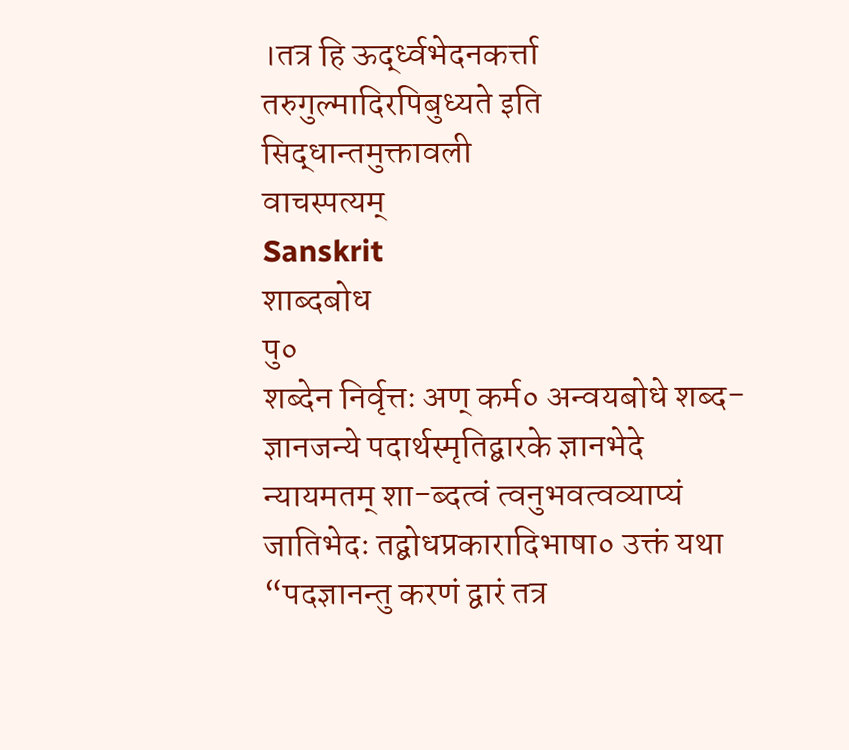।तत्र हि ऊर्द्ध्वभेदनकर्त्ता तरुगुल्मादिरपिबुध्यते इति सिद्धान्तमुक्तावली
वाचस्पत्यम्
Sanskrit
शाब्दबोध
पु०
शब्देन निर्वृत्तः अण् कर्म० अन्वयबोधे शब्द-ज्ञानजन्ये पदार्थस्मृतिद्बारके ज्ञानभेदे न्यायमतम् शा-ब्दत्वं त्वनुभवत्वव्याप्यं जातिभेदः तद्बोधप्रकारादिभाषा० उक्तं यथा “पदज्ञानन्तु करणं द्वारं तत्र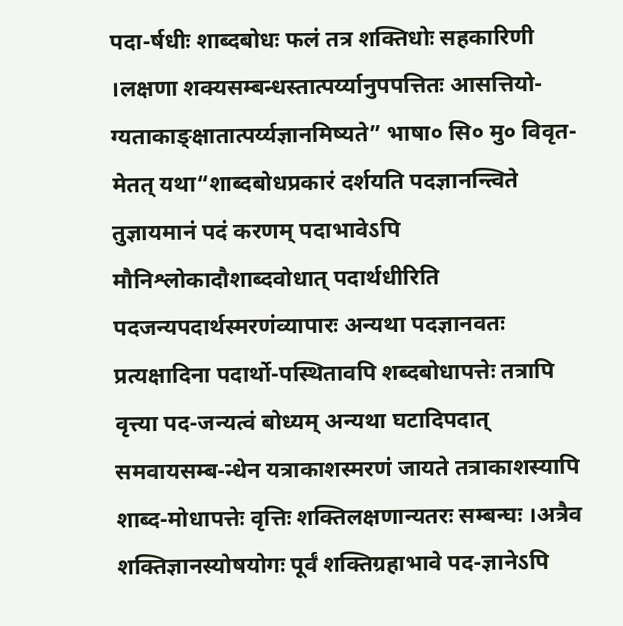पदा-र्षधीः शाब्दबोधः फलं तत्र शक्तिधोः सहकारिणी ।लक्षणा शक्यसम्बन्धस्तात्पर्य्यानुपपत्तितः आसत्तियो-ग्यताकाङ्क्षातात्पर्य्यज्ञानमिष्यते” भाषा० सि० मु० विवृत-मेतत् यथा“शाब्दबोधप्रकारं दर्शयति पदज्ञानन्त्विते तुज्ञायमानं पदं करणम् पदाभावेऽपि मौनिश्लोकादौशाब्दवोधात् पदार्थधीरिति पदजन्यपदार्थस्मरणंव्यापारः अन्यथा पदज्ञानवतः प्रत्यक्षादिना पदार्थो-पस्थितावपि शब्दबोधापत्तेः तत्रापि वृत्त्या पद-जन्यत्वं बोध्यम् अन्यथा घटादिपदात् समवायसम्ब-न्धेन यत्राकाशस्मरणं जायते तत्राकाशस्यापि शाब्द-मोधापत्तेः वृत्तिः शक्तिलक्षणान्यतरः सम्बन्घः ।अत्रैव शक्तिज्ञानस्योषयोगः पूर्वं शक्तिग्रहाभावे पद-ज्ञानेऽपि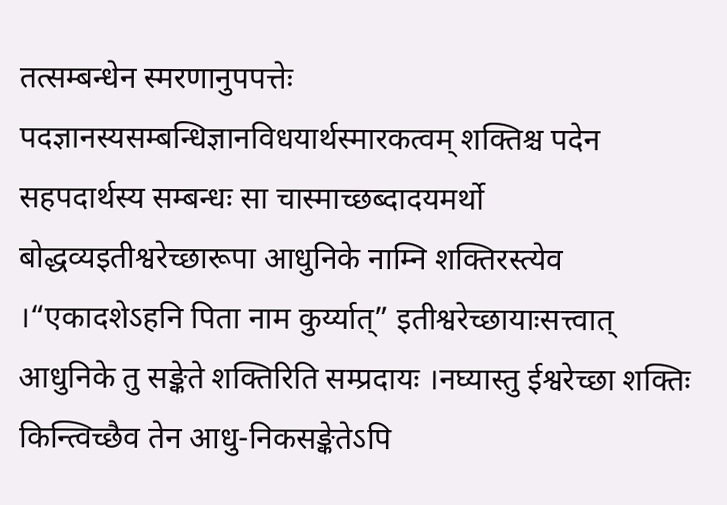तत्सम्बन्धेन स्मरणानुपपत्तेः पदज्ञानस्यसम्बन्धिज्ञानविधयार्थस्मारकत्वम् शक्तिश्च पदेन सहपदार्थस्य सम्बन्धः सा चास्माच्छब्दादयमर्थो बोद्धव्यइतीश्वरेच्छारूपा आधुनिके नाम्नि शक्तिरस्त्येव ।“एकादशेऽहनि पिता नाम कुर्य्यात्” इतीश्वरेच्छायाःसत्त्वात् आधुनिके तु सङ्केते शक्तिरिति सम्प्रदायः ।नघ्यास्तु ईश्वरेच्छा शक्तिः किन्त्विच्छैव तेन आधु-निकसङ्केतेऽपि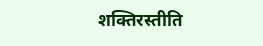शक्तिरस्तीति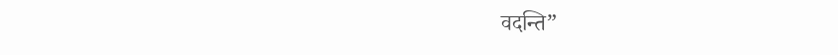वदन्ति”